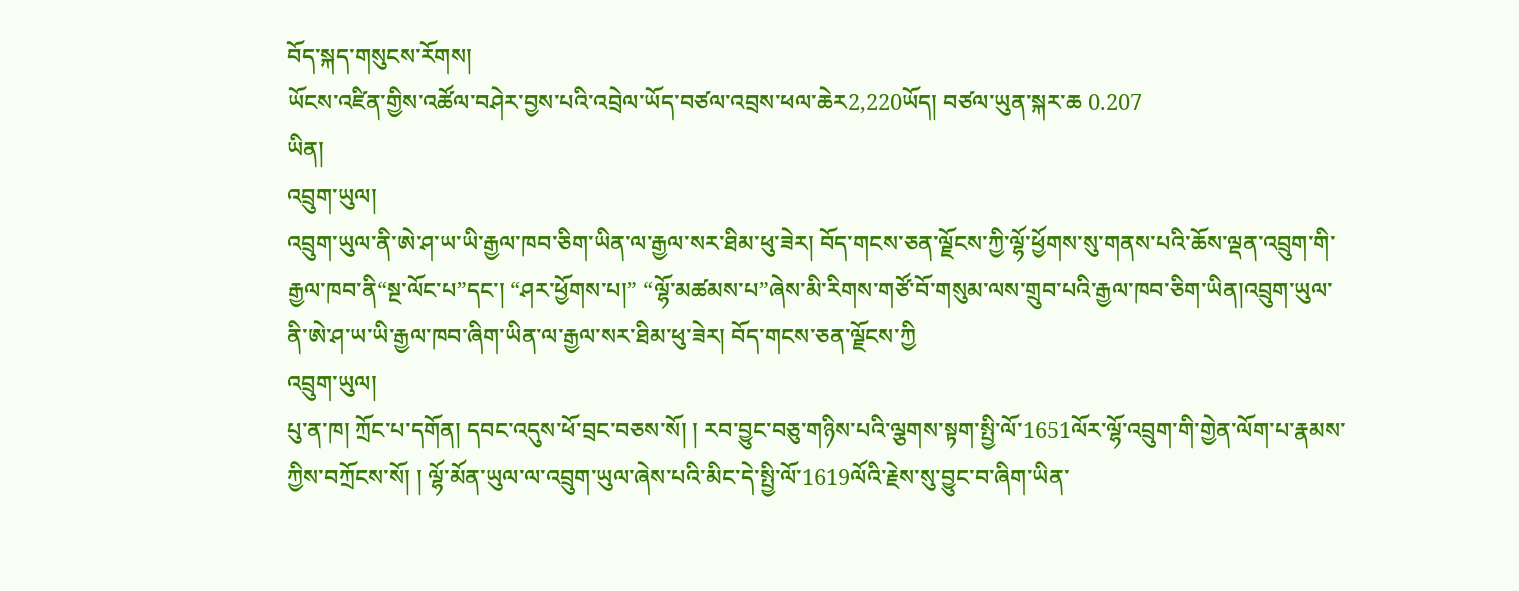བོད་སྐད་གསུངས་རོགས།
ཡོངས་འཛིན་གྱིས་འཚོལ་བཤེར་བྱས་པའི་འབྲེལ་ཡོད་བཙལ་འབྲས་ཕལ་ཆེར2,220ཡོད། བཙལ་ཡུན་སྐར་ཆ 0.207
ཡིན།
འབྲུག་ཡུལ།
འབྲུག་ཡུལ་ནི་ཨེ་ཤ་ཡ་ཡི་རྒྱལ་ཁབ་ཅིག་ཡིན་ལ་རྒྱལ་སར་ཐིམ་ཕུ་ཟེར། བོད་གངས་ཅན་ལྗོངས་ཀྱི་ལྷོ་ཕྱོགས་སུ་གནས་པའི་ཆོས་ལྡན་འབྲུག་གི་རྒྱལ་ཁབ་ནི“སྔ་ལོང་པ”དང་། “ཤར་ཕྱོགས་པ།” “ལྷོ་མཚམས་པ”ཞེས་མི་རིགས་གཙོ་བོ་གསུམ་ལས་གྲུབ་པའི་རྒྱལ་ཁབ་ཅིག་ཡིན།འབྲུག་ཡུལ་ནི་ཨེ་ཤ་ཡ་ཡི་རྒྱལ་ཁབ་ཞིག་ཡིན་ལ་རྒྱལ་སར་ཐིམ་ཕུ་ཟེར། བོད་གངས་ཅན་ལྗོངས་ཀྱི
འབྲུག་ཡུལ།
པུ་ན་ཁ། ཀྲོང་པ་དགོན། དབང་འདུས་ཕོ་བྲང་བཅས་སོ། ། རབ་བྱུང་བཅུ་གཉིས་པའི་ལྕགས་སྟག་སྤྱི་ལོ་1651ལོར་ལྷོ་འབྲུག་གི་གྱེན་ལོག་པ་རྣམས་ཀྱིས་བཀྲོངས་སོ། ། ལྷོ་མོན་ཡུལ་ལ་འབྲུག་ཡུལ་ཞེས་པའི་མིང་དེ་སྤྱི་ལོ་1619ལོའི་རྗེས་སུ་བྱུང་བ་ཞིག་ཡིན་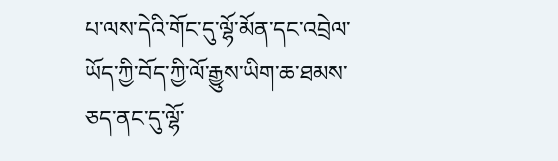པ་ལས་དེའི་གོང་དུ་ལྷོ་མོན་དང་འབྲེལ་ཡོད་ཀྱི་བོད་ཀྱི་ལོ་རྒྱུས་ཡིག་ཆ་ཐམས་ཅད་ནང་དུ་ལྷོ་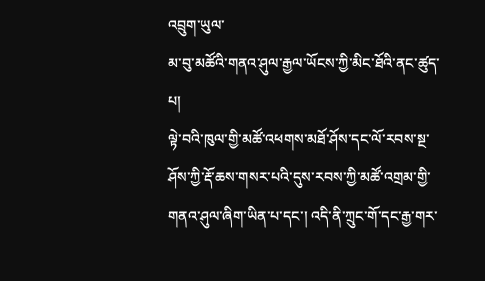འབྲུག་ཡུལ་
མ་བུ་མཚོའི་གནའ་ཤུལ་རྒྱལ་ཡོངས་ཀྱི་མིང་ཐོའི་ནང་ཚུད་པ།
ལྟེ་བའི་ཁུལ་གྱི་མཚོ་འཕགས་མཐོ་ཤོས་དང་ལོ་རབས་སྔ་ཤོས་ཀྱི་རྡོ་ཆས་གསར་པའི་དུས་རབས་ཀྱི་མཚོ་འགྲམ་གྱི་གནའ་ཤུལ་ཞིག་ཡིན་པ་དང་། འདི་ནི་ཀྲུང་གོ་དང་རྒྱ་གར་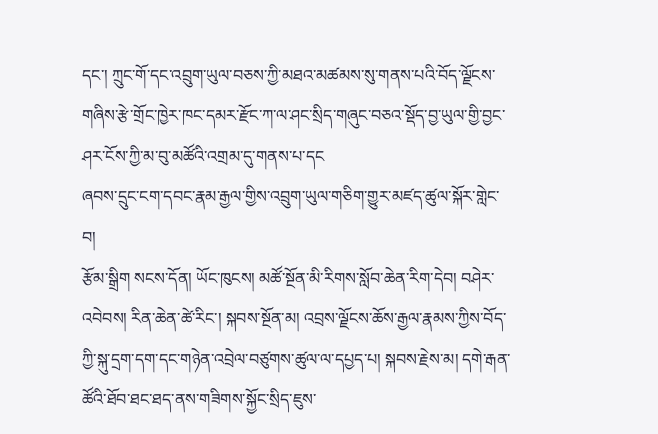དང་། ཀྲུང་གོ་དང་འབྲུག་ཡུལ་བཅས་ཀྱི་མཐའ་མཚམས་སུ་གནས་པའི་བོད་ལྗོངས་གཞིས་རྩེ་གྲོང་ཁྱེར་ཁང་དམར་རྫོང་ཀ་ལ་ཤང་སྲིད་གཞུང་བཅའ་སྡོད་བྱ་ཡུལ་གྱི་བྱང་ཤར་ངོས་ཀྱི་མ་བུ་མཚོའི་འགྲམ་དུ་གནས་པ་དང
ཞབས་དྲུང་ངག་དབང་རྣམ་རྒྱལ་གྱིས་འབྲུག་ཡུལ་གཅིག་གྱུར་མཛད་ཚུལ་སྐོར་གླེང་བ།
རྩོམ་སྒྲིག སངས་དོན། ཡོང་ཁུངས། མཚོ་སྔོན་མི་རིགས་སློབ་ཆེན་རིག་དེབ། བཤེར་འབེབས། རིན་ཆེན་ཚེ་རིང་། སྐབས་སྔོན་མ། འབྲས་ལྗོངས་ཆོས་རྒྱལ་རྣམས་ཀྱིས་བོད་ཀྱི་སྐུ་དྲག་དག་དང་གཉེན་འབྲེལ་བཙུགས་ཚུལ་ལ་དཔྱད་པ། སྐབས་རྗེས་མ། དགེ་རྒན་ཚོའི་ཐོབ་ཐང་ཐད་ནས་གཟིགས་སྐྱོང་སྲིད་ཇུས་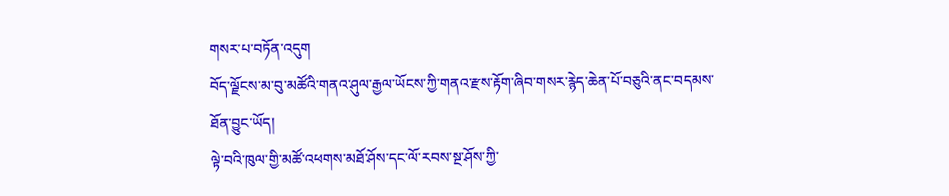གསར་པ་བཏོན་འདུག
བོད་ལྗོངས་མ་བུ་མཚོའི་གནའ་ཤུལ་རྒྱལ་ཡོངས་ཀྱི་གནའ་རྫས་རྟོག་ཞིབ་གསར་རྙེད་ཆེན་པོ་བཅུའི་ནང་བདམས་ཐོན་བྱུང་ཡོད།
ལྟེ་བའི་ཁུལ་གྱི་མཚོ་འཕགས་མཐོ་ཤོས་དང་ལོ་རབས་སྔ་ཤོས་ཀྱི་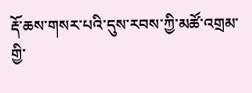རྡོ་ཆས་གསར་པའི་དུས་རབས་ཀྱི་མཚོ་འགྲམ་གྱི་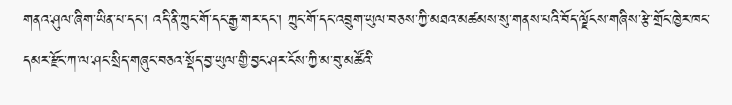གནའ་ཤུལ་ཞིག་ཡིན་པ་དང་། འདི་ནི་ཀྲུང་གོ་དང་རྒྱ་གར་དང་། ཀྲུང་གོ་དང་འབྲུག་ཡུལ་བཅས་ཀྱི་མཐའ་མཚམས་སུ་གནས་པའི་བོད་ལྗོངས་གཞིས་རྩེ་གྲོང་ཁྱེར་ཁང་དམར་རྫོང་ཀ་ལ་ཤང་སྲིད་གཞུང་བཅའ་སྡོད་བྱ་ཡུལ་གྱི་བྱང་ཤར་ངོས་ཀྱི་མ་བུ་མཚོའི་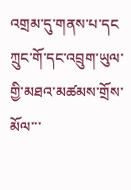འགྲམ་དུ་གནས་པ་དང
ཀྲུང་གོ་དང་འབྲུག་ཡུལ་གྱི་མཐའ་མཚམས་གྲོས་མོལ་་་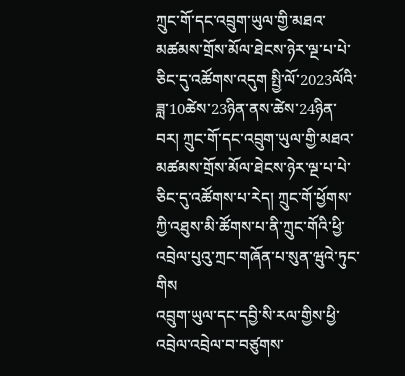ཀྲུང་གོ་དང་འབྲུག་ཡུལ་གྱི་མཐའ་མཚམས་གྲོས་མོལ་ཐེངས་ཉེར་ལྔ་པ་པེ་ཅིང་དུ་འཚོགས་འདུག སྤྱི་ལོ་2023ལོའི་ཟླ་10ཚེས་23ཉིན་ནས་ཚེས་24ཉིན་བར། ཀྲུང་གོ་དང་འབྲུག་ཡུལ་གྱི་མཐའ་མཚམས་གྲོས་མོལ་ཐེངས་ཉེར་ལྔ་པ་པེ་ཅིང་དུ་འཚོགས་པ་རེད། ཀྲུང་གོ་ཕྱོགས་ཀྱི་འཐུས་མི་ཚོགས་པ་ནི་ཀྲུང་གོའི་ཕྱི་འབྲེལ་པུའུ་ཀྲང་གཞོན་པ་སུན་ཝུའེ་ཏུང་གིས
འབྲུག་ཡུལ་དང་དབྱི་སི་རལ་གྱིས་ཕྱི་འབྲེལ་འབྲེལ་བ་བཙུགས་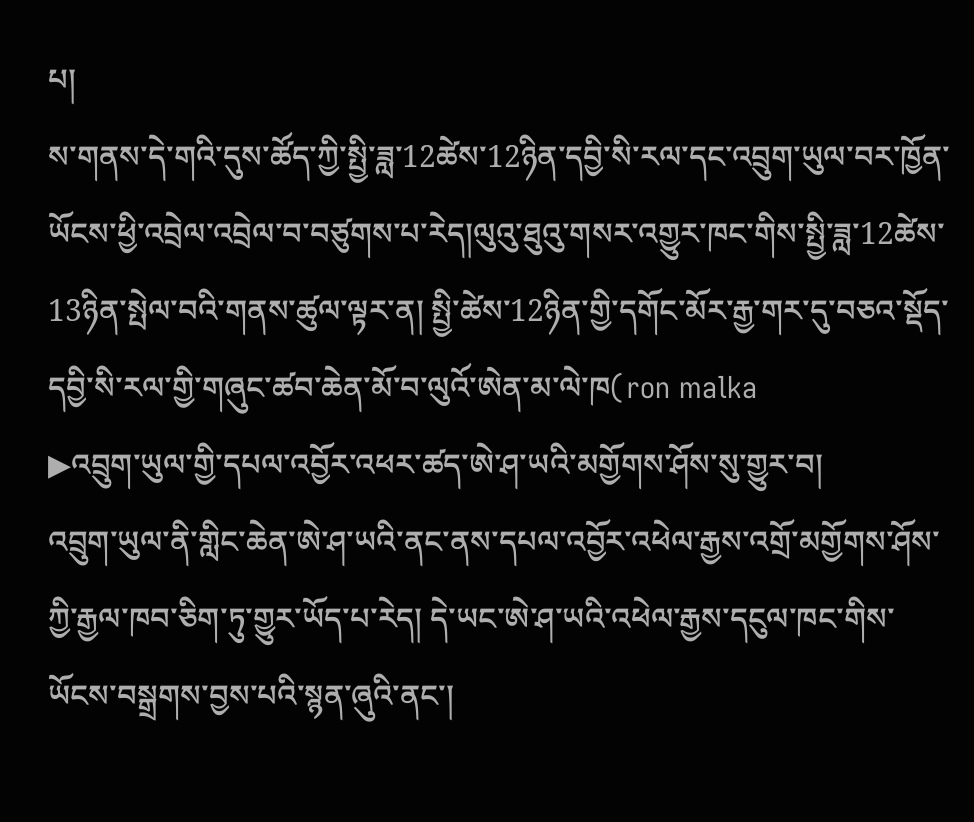པ།
ས་གནས་དེ་གའི་དུས་ཚོད་ཀྱི་སྤྱི་ཟླ་12ཚེས་12ཉིན་དབྱི་སི་རལ་དང་འབྲུག་ཡུལ་བར་ཁྱོན་ཡོངས་ཕྱི་འབྲེལ་འབྲེལ་བ་བཙུགས་པ་རེད།ལུའུ་ཐུའུ་གསར་འགྱུར་ཁང་གིས་སྤྱི་ཟླ་12ཚེས་13ཉིན་སྤེལ་བའི་གནས་ཚུལ་ལྟར་ན། སྤྱི་ཚེས་12ཉིན་གྱི་དགོང་མོར་རྒྱ་གར་དུ་བཅའ་སྡོད་དབྱི་སི་རལ་གྱི་གཞུང་ཚབ་ཆེན་མོ་བ་ལུའོ་ཨེན་མ་ལེ་ཁ(ron malka
▶འབྲུག་ཡུལ་གྱི་དཔལ་འབྱོར་འཕར་ཚད་ཨེ་ཤ་ཡའི་མགྱོགས་ཤོས་སུ་གྱུར་བ།
འབྲུག་ཡུལ་ནི་གླིང་ཆེན་ཨེ་ཤ་ཡའི་ནང་ནས་དཔལ་འབྱོར་འཕེལ་རྒྱས་འགྲོ་མགྱོགས་ཤོས་ཀྱི་རྒྱལ་ཁབ་ཅིག་ཏུ་གྱུར་ཡོད་པ་རེད། དེ་ཡང་ཨེ་ཤ་ཡའི་འཕེལ་རྒྱས་དངུལ་ཁང་གིས་ཡོངས་བསྒྲགས་བྱས་པའི་སྙན་ཞུའི་ནང་།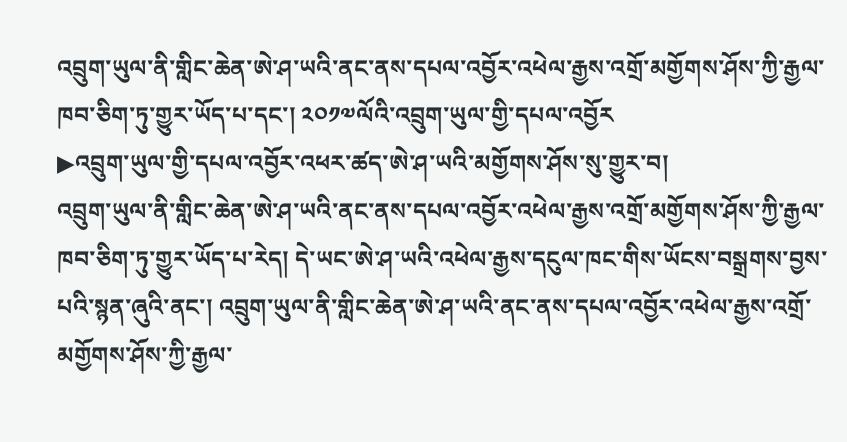འབྲུག་ཡུལ་ནི་གླིང་ཆེན་ཨེ་ཤ་ཡའི་ནང་ནས་དཔལ་འབྱོར་འཕེལ་རྒྱས་འགྲོ་མགྱོགས་ཤོས་ཀྱི་རྒྱལ་ཁབ་ཅིག་ཏུ་གྱུར་ཡོད་པ་དང་། ༢༠༡༧ལོའི་འབྲུག་ཡུལ་གྱི་དཔལ་འབྱོར
▶འབྲུག་ཡུལ་གྱི་དཔལ་འབྱོར་འཕར་ཚད་ཨེ་ཤ་ཡའི་མགྱོགས་ཤོས་སུ་གྱུར་བ།
འབྲུག་ཡུལ་ནི་གླིང་ཆེན་ཨེ་ཤ་ཡའི་ནང་ནས་དཔལ་འབྱོར་འཕེལ་རྒྱས་འགྲོ་མགྱོགས་ཤོས་ཀྱི་རྒྱལ་ཁབ་ཅིག་ཏུ་གྱུར་ཡོད་པ་རེད། དེ་ཡང་ཨེ་ཤ་ཡའི་འཕེལ་རྒྱས་དངུལ་ཁང་གིས་ཡོངས་བསྒྲགས་བྱས་པའི་སྙན་ཞུའི་ནང་། འབྲུག་ཡུལ་ནི་གླིང་ཆེན་ཨེ་ཤ་ཡའི་ནང་ནས་དཔལ་འབྱོར་འཕེལ་རྒྱས་འགྲོ་མགྱོགས་ཤོས་ཀྱི་རྒྱལ་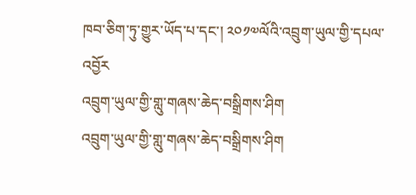ཁབ་ཅིག་ཏུ་གྱུར་ཡོད་པ་དང་། ༢༠༡༧ལོའི་འབྲུག་ཡུལ་གྱི་དཔལ་འབྱོར
འབྲུག་ཡུལ་གྱི་གླུ་གཞས་ཆེད་བསྒྲིགས་ཤིག
འབྲུག་ཡུལ་གྱི་གླུ་གཞས་ཆེད་བསྒྲིགས་ཤིག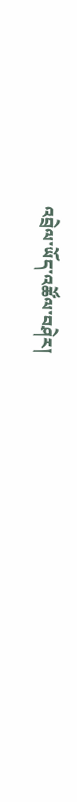འབྲེལ་ཡོད་འཚོལ་བཤེར།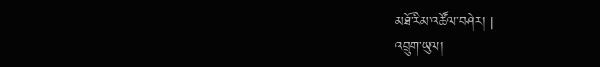མཐོ་རིམ་འཚོལ་བཤེར། |
འབྲུག་ཡུལ།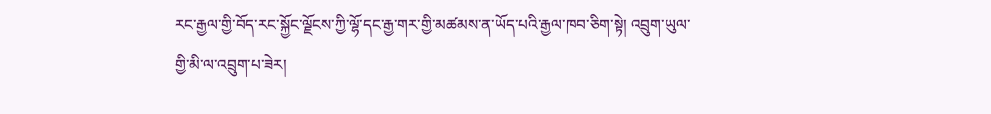རང་རྒྱལ་གྱི་བོད་རང་སྐྱོང་ལྗོངས་ཀྱི་ལྷོ་དང་རྒྱ་གར་གྱི་མཚམས་ན་ཡོད་པའི་རྒྱལ་ཁབ་ཅིག་སྟེ། འབྲུག་ཡུལ་གྱི་མི་ལ་འབྲུག་པ་ཟེར།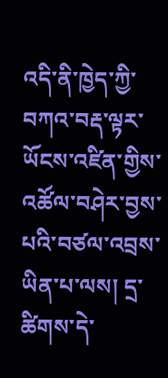འདི་ནི་ཁྱེད་ཀྱི་བཀའ་བརྡ་ལྟར་ཡོངས་འཛིན་གྱིས་འཚོལ་བཤེར་བྱས་པའི་བཙལ་འབྲས་ཡིན་པ་ལས། དྲ་ཚིགས་དེ་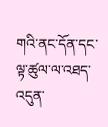གའི་ནང་དོན་དང་ལྟ་ཚུལ་ལ་འཐད་འདུན་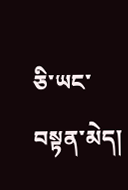ཅི་ཡང་བསྟན་མེད།